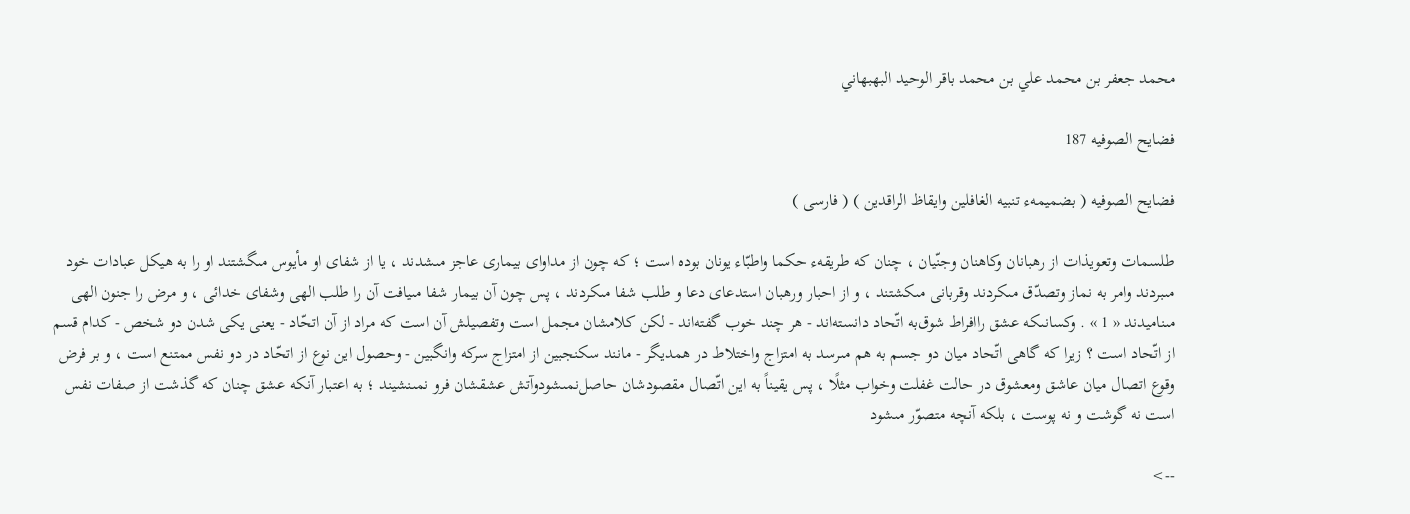محمد جعفر بن محمد علي بن محمد باقر الوحيد البهبهاني

فضايح الصوفيه 187

فضايح الصوفيه ( بضميمهء تنبيه الغافلين وايقاظ الراقدين ) ( فارسى )

طلسمات وتعويذات از رهبانان وكاهنان وجنّيان ، چنان كه طريقهء حكما واطبّاء يونان بوده است ؛ كه چون از مداواى بيمارى عاجز مىشدند ، يا از شفاى او مأيوس مىگشتند او را به هيكل عبادات خود مىبردند وامر به نماز وتصدّق مىكردند وقربانى مىكشتند ، و از احبار ورهبان استدعاى دعا و طلب شفا مىكردند ، پس چون آن بيمار شفا مىيافت آن را طلب الهى وشفاى خدائى ، و مرض را جنون الهى مىناميدند « 1 » . وكسانىكه عشق راافراط شوق‌به اتّحاد دانسته‌اند - هر چند خوب گفته‌اند - لكن كلامشان مجمل است وتفصيلش آن است كه مراد از آن اتحّاد - يعنى يكى شدن دو شخص - كدام قسم از اتّحاد است ؟ زيرا كه گاهى اتّحاد ميان دو جسم به هم مىرسد به امتزاج واختلاط در همديگر - مانند سكنجبين از امتزاج سركه وانگبين - وحصول اين نوع از اتحّاد در دو نفس ممتنع است ، و بر فرض وقوع اتصال ميان عاشق ومعشوق در حالت غفلت وخواب مثلًا ، پس يقيناً به اين اتّصال مقصودشان حاصل‌نمىشودوآتش عشقشان فرو نمىنشيند ؛ به اعتبار آنكه عشق چنان كه گذشت از صفات نفس است نه گوشت و نه پوست ، بلكه آنچه متصوّر مىشود

-->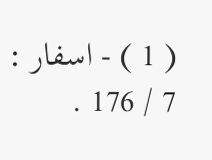( 1 ) - اسفار : 7 / 176 .